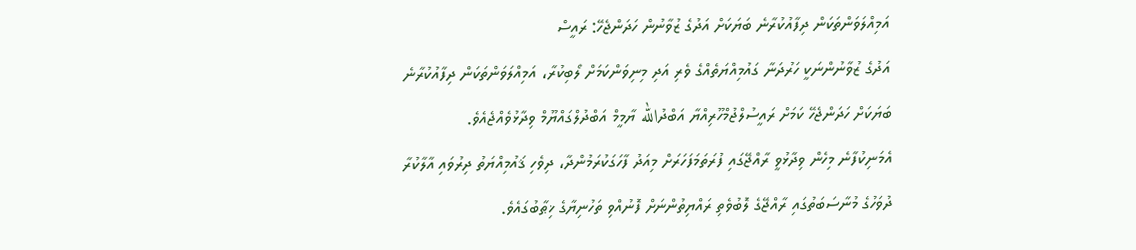އަމިއްލަވަންތަކަން ދިފާއުކުރާނެ ބަޔަކަށް އަދުގެ ޒުވާނުން ހަދަންޖެހޭ: ރައީސް
އަދުގެ ޒުވާނުންނަކީ ހަރުދަނާ ގައުމިއްޔަތެއްގެ ވެރި އަދި މިނިވަންކަމަށް ލޯބިކުރާ، އަމިއްލަވަންތަކަން ދިފާއުކުރާނެ ބަޔަކަށް ހަދަންޖެހޭ ކަމަށް ރައީސުލްޖުމްހޫރިއްޔާ އަބްދުالله ޔާމީމް އަބްދުލްގައްޔޫމް ވިދާޅުވެއްޖެއެވެ.
އެމަނިކުފާނެ މިހެން ވިދާޅުވީ ރާއްޖޭގައި ފުރަތަމަފަހަރަށް މިއަދު ފާހަގަކުރަމުންދާ، ދިވެހި ޤައުމިއްޔަތު ދިރުވައި އާލާކުރާ ދުވަހުގެ މުނާސަބަތުގައި ރާއްޖޭގެ ލޮބުވެތި ރައްޔިތުންނަށް ފޮނުއްވި ތަހުނިޔާގެ ޚިޠާބުގައެވެ.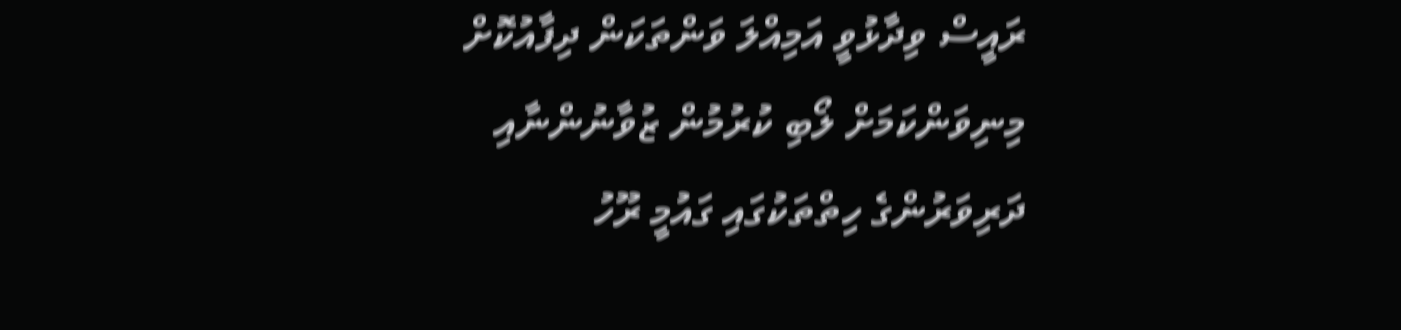ރައީސް ވިދާޅުވީ އަމިއްލަ ވަންތަކަން ދިފާއުކޮށް މިނިވަންކަމަށް ލޯބި ކުރުމުން ޒުވާނުންނާއި ދަރިވަރުންގެ ހިތްތަކުގައި ގައުމީ ރޫހު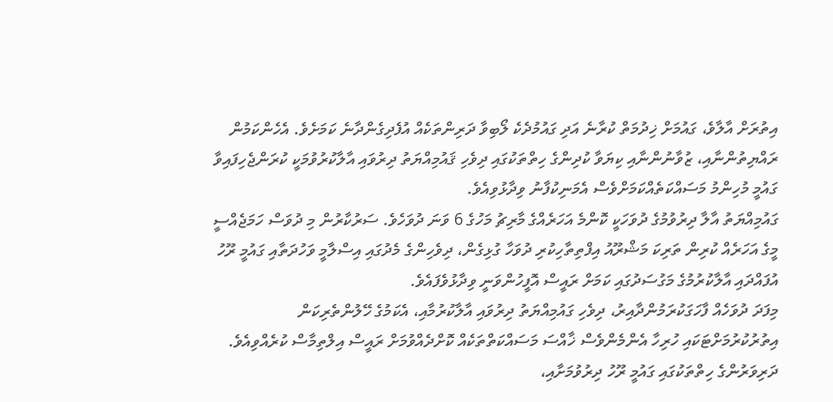އިތުރަށް އާލާވެ، ގައުމަށް ޚިދުމަތް ކުރާނެ އަދި ގައުމުދެކެ ލޯބިވާ ދަރިންތަކެއް އުފެދިގެންދާނެ ކަމަށެވެ. އެހެންކަމުން ރައްޔިތުންނާއި، ޒުވާނުންނާއި ކިޔަވާ ކުދިންގެ ހިތްތަކުގައި ދިވެހި ޤައުމިއްޔަތު ދިރުވައި އާލާކުރުވުމަކީ ކުރަންޖެހިފައިވާ ގައުމީ މުހިންމު މަސައްކަތެއްކަމަށްވެސް އެމަނިކުފާނު ވިދާޅުވިއެވެ.
ގައުމިއްޔަތު އާލާ ދިރުވުމުގެ ދުވަހަކީ ކޮންމެ އަހަރެއްގެ މާރިޗު މަހުގެ 6 ވަނަ ދުވަހެވެ. ސަރުކާރުން މި ދުވަސް ހަމަޖެއްސީ މީގެ އަހަރެއް ކުރިން ތަރިކަ މަޝްރޫއު އިފްތިތާހިކުރި ދުވަހާ ގުޅިގެން، ދިވެހިންގެ މެދުގައި އިސްލާމީ ވަހުދަތާއި ގައުމީ ރޫހު އުފައްދައި އާލާކުރުމުގެ މަގުސަދުގައި ކަމަށް ރައީސް އޮފީހުންވަނީ ވިދާޅުވެފައެވެ.
މިފަދަ ދުވަހެއް ފާހަގަކުރަމުންދާއިރު، ދިވެހި ގައުމިއްޔަތު ދިރުވައި އާލާކުރުމާއި، އެކަމުގެ ހޭލުންތެރިކަން އިތުރުކުރުމަށްޓަކައި ހުރިހާ އެންމެންވެސް ޚާއްސަ މަސައްކަތްތަކެއް ކޮށްދެއްވުމަށް ރައީސް އިލްތިމާސް ކުރެއްވިއެވެ.
ދަރިވަރުންގެ ހިތްތަކުގައި ގައުމީ ރޫހު ދިރުވުމަށާއި،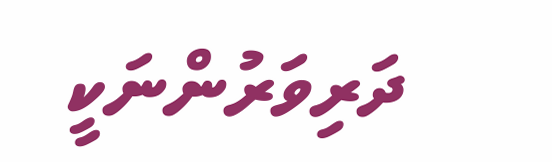ދަރިވަރުންނަކީ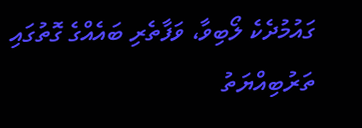ގައުމުދެކެ ލޯބިވާ، ވަފާތެރި ބައެއްގެ ގޮތުގައި ތަރުބިއްޔަތު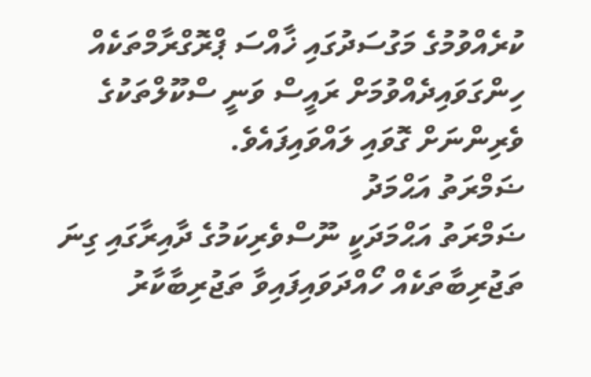ކުރެއްވުމުގެ މަގުސަދުގައި ޚާއްސަ ޕްރޮގްރާމްތަކެއް ހިންގަވައިދެއްވުމަށް ރައީސް ވަނީ ސްކޫލްތަކުގެ ވެރިންނަށް ގޮވައި ލައްވައިފައެވެ.
ޟަމްރަތު އަޙްމަދު
ޟަމްރަތު އަޙްމަދަކީ ނޫސްވެރިކަމުގެ ދާއިރާގައި ގިނަ ތަޖުރިބާތަކެއް ހޯއްދަވައިފައިވާ ތަޖުރިބާކާރު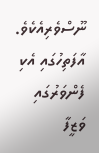ނޫސްވެރިއެކެވެ. އާފަތިހުގައި އެކި ފެންވަރުގައި ވަޒީފާ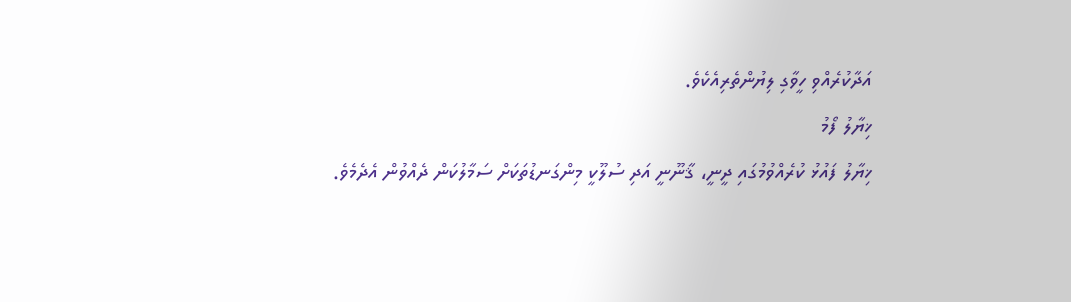އަދާކުރެއްވި ހީވާގި ލިޔުންތެރިއެކެވެ.
ޚިޔާލު ފޯމު
ޚިޔާލު ފައުޅު ކުރެއްވުމުގައި ދީނީ، ޤާނޫނީ އަދި ސުލޫކީ މިންގަނޑުތަކަށް ސަމާލުކަން ދެއްވުން އެދެމެވެ.